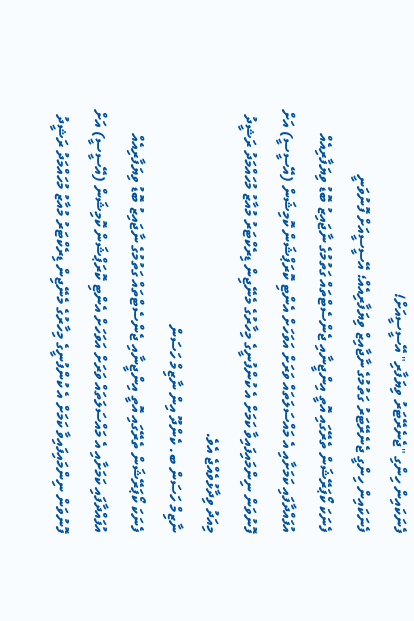ފެނަކައިން ހިންގި "ޖެނެރޭޓަރު ވިޔަފާރި" އޭސީސީއަށް!
ފެނަކައިން ހިންގީ ޖެނެރޭޓަރު ގަތުމުގެ ނާޖާއިޒް ވިޔަފާރިއެއް؛ އޭސީސީއަށް ފޮނުވަނީ
ފެނަކަ ކޯޕަރޭޝަން ތެރޭގައި އޮތީ އިންޖީނާއި ޖެންސެޓްތައް ގަތުމުގެ ނާޖައިޒު ބޮޑު ވިޔަފާރިއެއް އުފައްދާފައި ކަމަށާއި އެ މައްސަލަތައް ވަރަށް އަވަހަށް އެންޓި ކޮރަޕްޝަން ކޮމިޝަން (އޭސީސީ) އަށް ފޮނުވަން ނިންމައިފައިވާ ކަމަށް އެ ކުންފުނީގެ މިހާރުގެ މެނޭޖިން ޑިރެކްޓަރު މުއާޒު މުހައްމަދު ރަޝީދު މިއަދު ވިދާޅުވެއްޖެ އެވެ.
ނާޒިމް ހަސަން ބ. ކެންދޫ އިން ނާޒިމް ހަސަން
ފެނަކަ ކޯޕަރޭޝަން ތެރޭގައި އޮތީ އިންޖީނާއި ޖެންސެޓްތައް ގަތުމުގެ ނާޖައިޒު ބޮޑު ވިޔަފާރިއެއް އުފައްދާފައި ކަމަށާއި އެ މައްސަލަތައް ވަރަށް އަވަހަށް އެންޓި ކޮރަޕްޝަން ކޮމިޝަން (އޭސީސީ) އަށް ފޮނުވަން ނިންމައިފައިވާ ކަމަށް އެ ކުންފުނީގެ މިހާރުގެ މެނޭޖިން ޑިރެކްޓަރު މުއާޒު މުހައްމަދު ރަޝީދު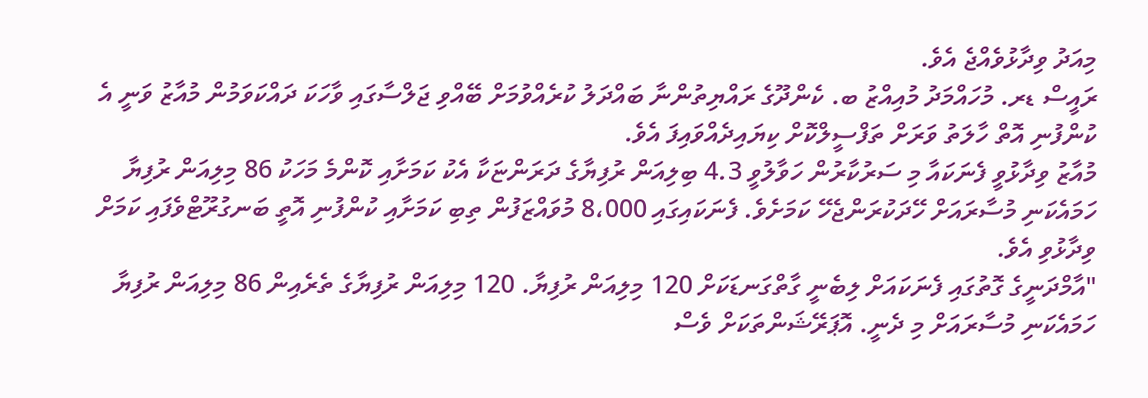މިއަދު ވިދާޅުވެއްޖެ އެވެ.
ރައީސް ޑރ. މުހައްމަދު މުއިއްޒު ބ. ކެންދޫގެ ރައްޔިތުންނާ ބައްދަލު ކުރެއްވުމަށް ބޭއްވި ޖަލްސާގައި ވާހަކަ ދައްކަވަމުން މުއާޒު ވަނީ އެ ކުންފުނި އޮތް ހާލަތު ވަރަށް ތަފްސީލްކޮށް ކިޔައިދެއްވައިފަ އެވެ.
މުއާޒު ވިދާޅުވީ ފެނަކައާ މި ސަރުކާރުން ހަވާލުވީ 4.3 ބިލިއަން ރުފިޔާގެ ދަރަންޏަކާ އެކު ކަމަށާއި ކޮންމެ މަހަކު 86 މިލިއަން ރުފިޔާ ހަމައެކަނި މުސާރައަށް ހޭދަކުރަންޖެހޭ ކަމަށެވެ. ފެނަކައިގައި 8،000 މުވައްޒަފުން ތިބި ކަމަށާއި ކުންފުނި އޮތީ ބަނގުރޫޓްވެފައި ކަމަށް ވިދާޅުވި އެވެ.
"އާމްދަނީގެ ގޮތުގައި ފެނަކައަށް ލިބެނީ ގާތްގަނޑަކަށް 120 މިލިއަން ރުފިޔާ. 120 މިލިއަން ރުފިޔާގެ ތެރެއިން 86 މިލިއަން ރުފިޔާ ހަމައެކަނި މުސާރައަށް މި ދެނީ. އޮޕަރޭޝަންތަކަށް ވެސް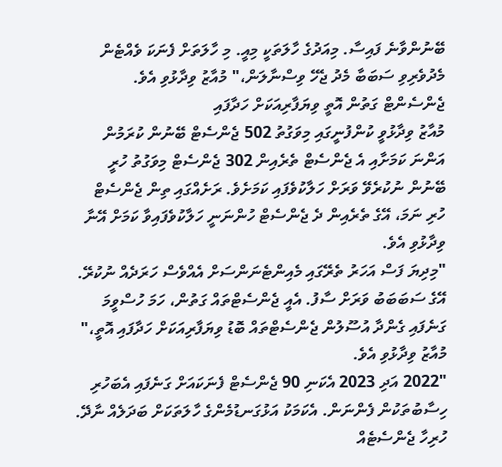ބޭނުންވާނެ ފައިސާ. މިއަދުގެ ހާލަތަކީ މިއީ. މި ހާލަތަށް ފެނަކަ ވެއްޓެން މެދުވެރިވި ސަބަބާ މެދު ޖެހޭ ވިސްނާލަން،" މުއާޒު ވިދާޅުވި އެވެ.
ޖެންސެންޓް ގަތުން އޮތީ ވިޔަފާރިއަކަށް ހަދާފައި
މުއާޒު ވިދާޅުވީ ކުންފުނީގައި މިވަގުތު 502 ޖެންސެޓް ބޭނުން ކުރަމުން އަންނަ ކަމަށާއި އެ ޖެންސެޓް ތެރެއިން 302 ޖެންސެޓް މިވަގުތު ހުރީ ބޭނުން ނުކުރެވޭ ވަރަށް ހަލާކުވެފައި ކަމަށެވެ. ރަށެއްގައި ތިން ޖެންސެޓް ހުރި ނަމަ، އޭގެ ތެރެއިން ދެ ޖެންސެޓް ހުންނަނީ ހަލާކުވެފައިވާ ކަމަށް އޭނާ ވިދާޅުވި އެވެ.
"މިދިޔަ ފަސް އަހަރު ތެރޭގައި މެއިންޓެނަންސަށް އެއްވެސް ހަރަދެއް ނުކުރޭ. އޭގެ ސަބަބަބު ވަރަށް ސާފު. އެއީ ޖެންސެޓްތައް ގަތުން، ހަމަ ހުސްވީމަ ގަނެފައި ގެންދާ އުސޫލުން ޖެންސެޓްތައް ބޮޑު ވިޔަފާރިއަކަށް ހަދާފައި އޮތީ،" މުއާޒު ވިދާޅުވި އެވެ.
"2022 އަދި 2023 އެކަނި 90 ޖެންސެޓް ފެނަކައަށް ގަނެފައި އެބަހުރި ހިސާބުތަކުން ފެންނަން. އެކަމަކު އަޅުގަނޑުމެންގެ ހާލަތަކަށް ބަދަލެއް ނާދޭ. ހުރިހާ ޖެންސެޓެއް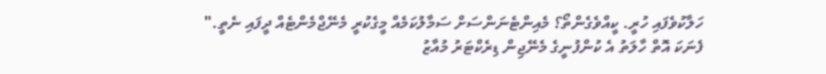ހަލާކުވެފައި ހުރީ. ކީއްވެގެންތޯ؟ މެއިންޓެނަންސަށް ސަމާލުކަމެއް މީގެކުރީ މެނޭޖްމެންޓެއް ދީފައި ނެތީ."
ފެނަކަ އޮތް ހާލަތު އެ ކުންފުނީގެ މެނޭޖިން ޑިރެކްޓަރު މުއާޒު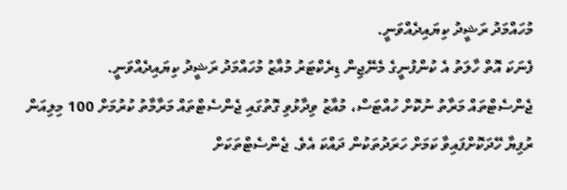މުހައްމަދު ރަޝީދު ކިޔައިދެއްވަނީ.
ފެނަކަ އޮތް ހާލަތު އެ ކުންފުނީގެ މެނޭޖިން ޑިރެކްޓަރު މުއާޒު މުހައްމަދު ރަޝީދު ކިޔައިދެއްވަނީ.
ޖެންސެޓްތައް މަރާތު ނުކޮށް ހުއްޓަސް، މުއާޒު ވިދާޅުވި ގޮތުގައި ޖެންސެޓްތައް މަރާމާތު ކުރުމަށް 100 މިލިއަން ރުފިޔާ ހޭދަކޮށްފައިވާ ކަމަށް ހަރަދުތަކުން ދައްކަ އެވެ. ޖެންސެޓްތަކަށް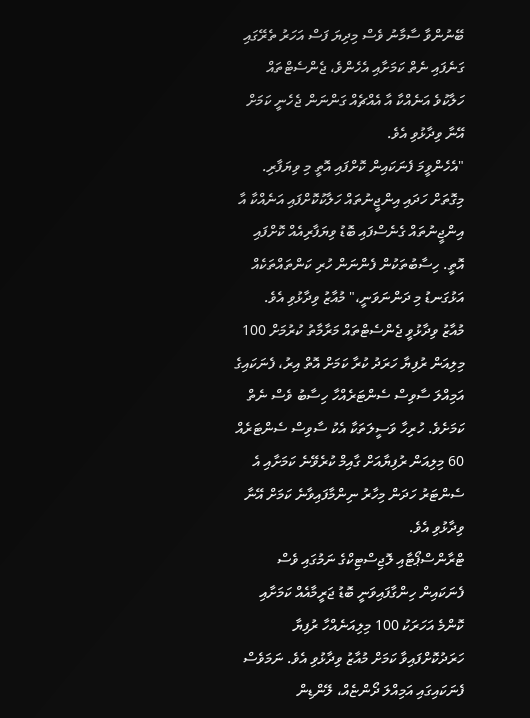ބޭނުންވާ ސާމާނު ވެސް މިދިޔަ ފަސް އަހަރު ތެރޭގައި ގަނެފައި ނެތް ކަމަށާއި އެހެންވެ، ޖެންސެޓްތައް ހަލާކުވެ އަނެއްކާ އާ އެއްޗެއް ގަންނަން ޖެހެނީ ކަމަށް އޭނާ ވިދާޅުވި އެވެ.
"އެހެންވީމަ ފެނަކައިން ކޮށްފައި އޮތީ މި ވިޔަފާރި. މިގޮތަށް ހަދައި އިންޖީނުތައް ހަލާކުކޮށްފައި އަނެއްކާ އާ އިންޖީނުތައް ގެނެސްފައި ބޮޑު ވިޔަފާރިއެއް ކޮށްފައި އޮތީ. ހިސާބުތަކުން ފެންނަން ހުރި ކަންތައްތަކެއް އަޅުގަނޑު މި ދަންނަވަނީ،" މުއާޒު ވިދާޅުވި އެވެ.
މުއާޒު ވިދާޅުވީ ޖެންސެޓްތައް މަރާމާތު ކުރުމަށް 100 މިލިއަން ރުފިޔާ ހަރަދު ކުރާ ކަމަށް އޮތް އިރު، ފެނަކައިގެ އަމިއްލަ ސާވިސް ސެންޓަރެއްހާ ހިސާބު ވެސް ނެތް ކަމަށެވެ. ހުރިހާ ވަސީލަތަކާ އެކު ސާވިސް ސެންޓަރެއް 60 މިލިއަން ރުފިޔާއަށް ގާއިމް ކުރެވޭނެ ކަމަށާއި އެ ސެންޓަރު ހަދަން މިހާރު ނިންމާފައިވާނެ ކަމަށް އޭނާ ވިދާޅުވި އެވެ.
ޓްރާންސްޕޯޓާއި ލޮޖިސްޓިކްގެ ނަމުގައި ވެސް ފެނަކައިން ހިންގާފައިވަނީ ބޮޑު ޖަރީމާއެއް ކަމަށާއި ކޮންމެ އަހަރަކު 100 މިލިއަނެއްހާ ރުފިޔާ ހަރަދުކޮށްފައިވާ ކަމަށް މުއާޒު ވިދާޅުވި އެވެ. ނަމަވެސް ފެނަކައިގައި އަމިއްލަ ދޯންޏެއް، ލޭންޑިން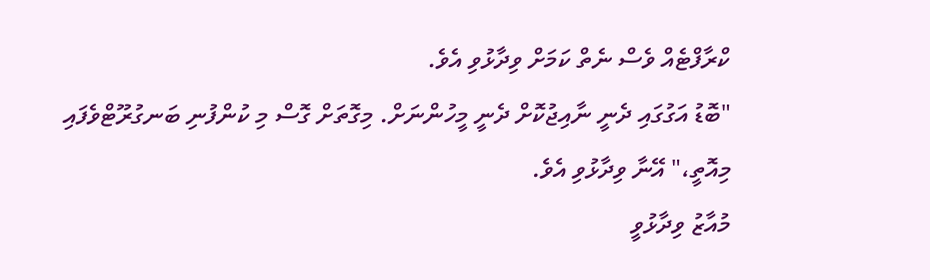ކްރާފްޓެއް ވެސް ނެތް ކަމަށް ވިދާޅުވި އެވެ.
"ބޮޑު އަގުގައި ދެނީ ނާއިޖުކޮށް ދެނީ މީހުންނަށް. މިގޮތަށް ގޮސް މި ކުންފުނި ބަނގުރޫޓްވެފައި މިއޮތީ،" އޭނާ ވިދާޅުވި އެވެ.
މުއާޒު ވިދާޅުވީ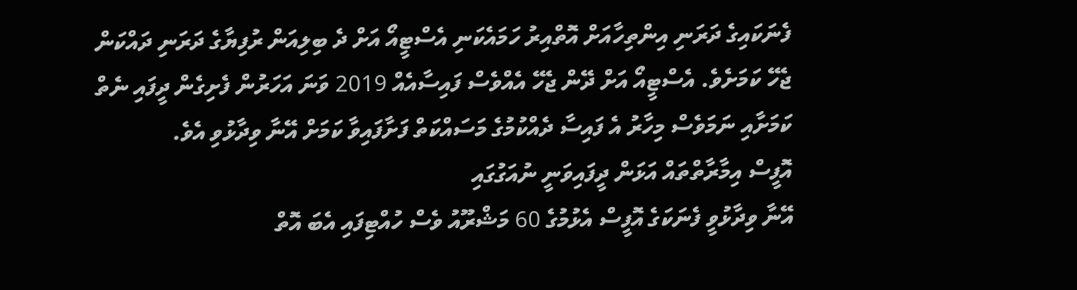ފެނަކައިގެ ދަރަނި އިންތިހާއަށް އޮތްއިރު ހަމައެކަނި އެސްޓީއޯ އަށް ދެ ބިލިއަން ރުފިޔާގެ ދަރަނި ދައްކަން ޖެހޭ ކަމަށެވެ. އެސްޓީއޯ އަށް ދޭން ޖެހޭ އެއްވެސް ފައިސާއެއް 2019 ވަނަ އަހަރުން ފެށިގެން ދީފައި ނެތް ކަމަށާއި ނަމަވެސް މިހާރު އެ ފައިސާ ދެއްކުމުގެ މަސައްކަތް ފަށާފައިވާ ކަމަށް އޭނާ ވިދާޅުވި އެވެ.
އޮފީސް އިމާރާތްތައް އަޅަން ދީފައިވަނީ ނުއަގުގައި
އޭނާ ވިދާޅުވީ ފެނަކަގެ އޮފީސް އެޅުމުގެ 60 މަޝްރޫއު ވެސް ހުއްޓިފައި އެބަ އޮތް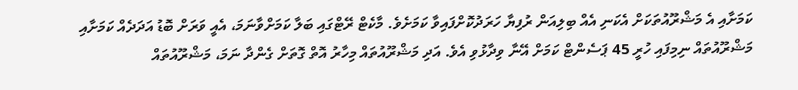ކަމަށާއި އެ މަޝްރޫއުތަކަށް އެކަނި އެއް ބިލިއަން ރުފިޔާ ހަރަދުކޮށްފައިވާ ކަމަށެވެ. މާކެޓް ރޭޓްގައި ބަލާ ކަމަށްވާނަމަ، އެއީ ވަރަށް ބޮޑު އަދަދެއް ކަމަށާއި މަޝްރޫއުތައް ނިމިފައި ހުރީ 45 ޕަސެންޓް ކަމަށް އޭނާ ވިދާޅުވި އެވެ. އަދި މަޝްރޫއުތައް މިހާރު އޮތް ގޮތަށް ގެންދާ ނަމަ، މަޝްރޫއުތައް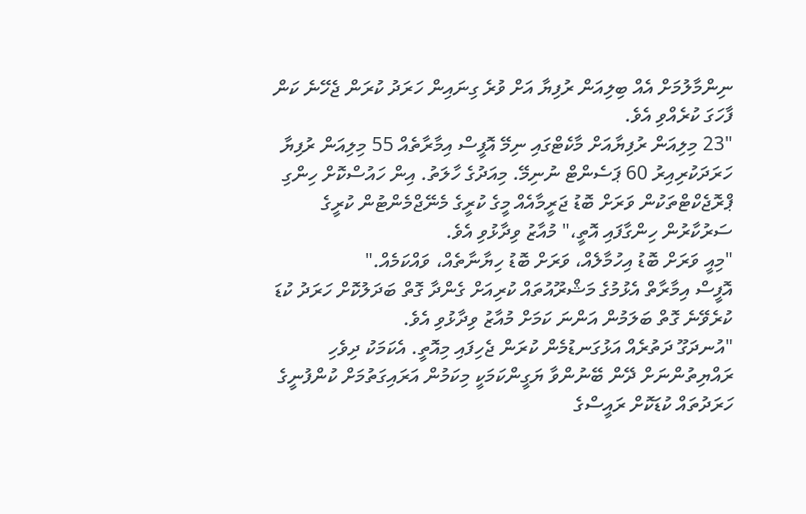ނިންމާލުމަށް އެއް ބިލިއަން ރުފިޔާ އަށް ވުރެ ގިނައިން ހަރަދު ކުރަން ޖެހޭނެ ކަން ފާހަގަ ކުރެއްވި އެވެ.
"23 މިލިއަން ރުފިޔާއަށް މާކެޓްގައި ނިމޭ އޮފީސް އިމާރާތެއް 55 މިލިއަން ރުފިޔާ ހަރަދަކުރިއިރު 60 ޕަސެންޓް ނުނިމޭ. މިއަދުގެ ހާލަތު. އިން ހައުސްކޮށް ހިންގި ޕްރޮޖެކްޓްތަކުން ވަރަށް ބޮޑު ޖަރީމާއެއް މީގެ ކުރީގެ މެނޭޖްމެންޓުން ކުރީގެ ސަރުކާރުން ހިންގާފައި އޮތީ،" މުއާޒު ވިދާޅުވި އެވެ.
"މިއީ ވަރަށް ބޮޑު އިހުމާލެއް، ވަރަށް ބޮޑު ހިޔާނާތެއް، ވައްކަމެއް."
އޮފީސް އިމާރާތް އެޅުމުގެ މަޝްރޫއުތައް ކުރިއަށް ގެންދާ ގޮތް ބަދަލުކޮށް ހަރަދު ކުޑަ ކުރެވޭނެ ގޮތް ބަލަމުން އަންނަ ކަމަށް މުއާޒު ވިދާޅުވި އެވެ.
"އުނދަގޫ ދަތުރެއް އަޅުގަނޑުމެން ކުރަން ޖެހިފައި މިއޮތީ. އެކަމަކު ދިވެހި ރައްޔިތުންނަށް ދޭން ބޭނުންވާ ޔަގީންކަމަކީ މިކަމުން އަރައިގަތުމަށް ކުންފުނީގެ ހަރަދުތައް ކުޑަކޮށް ރައީސްގެ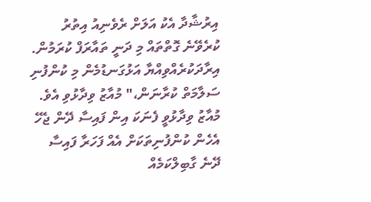އިރުޝާދާ އެކު އަލަށް ރެވެނިއު އިތުރު ކުރެވޭނެ ގޮތްތައް މި ދަނީ ތައާރަފް ކުރަމުން. އިރާދަކުރެއްވިއްޔާ އަޅުގަނޑުމެން މި ކުންފުނި ސަލާމަތް ކުރާނަން،" މުއާޒު ވިދާޅުވި އެވެ.
މުއާޒު ވިދާޅުވީ ފެނަކަ އިން ފައިސާ ދޭން ޖެހޭ އެހެން ކުންފުނިތަކަށް އެއް ފަހަރާ ފައިސާ ދޭނެ ގާބިލްކަމެއް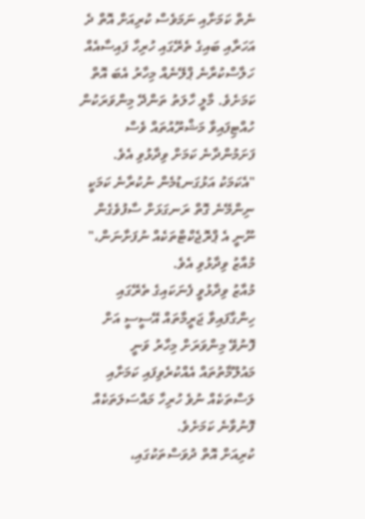ނެތް ކަމަށާއި ނަމަވެސް ކުރިއަށް އޮތް ދެ އަހަރާއި ބައިގެ ތެރޭގައި ހުރިހާ ފައިސާއެއް ހަލާސްކުރާނެ ޕްލޭނެއް މިހާރު އެބަ އޮތް ކަމަށެވެ. މާލީ ހާލަތު ތަންދޭ މިންވަރަކުން ހުއްޓިފައިވާ މަޝްރޫއުތައް ވެސް ފަށަމުންދާނެ ކަމަށް ވިދާޅުވި އެވެ.
"އެކަމަކު އަޅުގަނޑުމެން ނުކުރާނެ ކަމަކީ ނިންމޭނެ ގޮތް ރަނގަޅަށް ސާފުވެގެން ނޫނީ އެ ޕްރޮޖެކްޓްތަކެއް ނުފަށާނަން،" މުއާޒު ވިދާޅުވި އެވެ.
މުއާޒު ވިދާޅުވީ ފެނަކައިގެ ތެރޭގައި ހިންގާފައިވާ ޖަރީމާތައް އޭސީސީ އަށް ފޮނުވޭ މިންވަރަށް މިހާރު ވަނީ މައުލޫމާތުތައް އެއްކުރެވިފައި ކަމަށާއި ލަސްތަކެއް ނުވެ ހުރިހާ މައްސަލަތަކެއް ފޮނުވާނެ ކަމަށެވެ.
ކުރިއަށް އޮތް ދުވަސްތަކުގައި،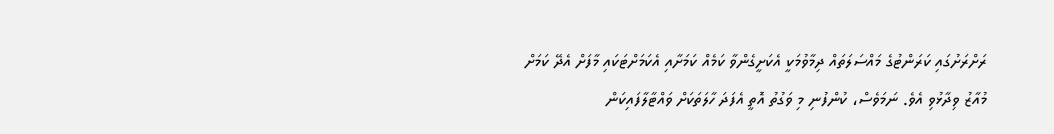ރަށްރަށުގައި ކަރަންޓުގެ މައްސަލަތައް ދިމާވުމަކީ އެކަށީގެންވާ ކަމެއް ކަމަށާއި އެކަމަށްޓަކައި މާފަށް އެދޭ ކަމަށް މުއާޒު ވިދާޅުވި އެވެ. ނަމަވެސް، ކުންފުނި މި ވަގުތު އޮތީ އެފަދަ ހާލަތަކަށް ވައްޓާލާފައިކަން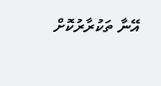އޭނާ ތަކުރާރުކޮށް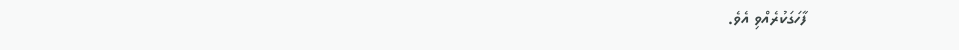ފާހަގަކުރެއްވި އެވެ.